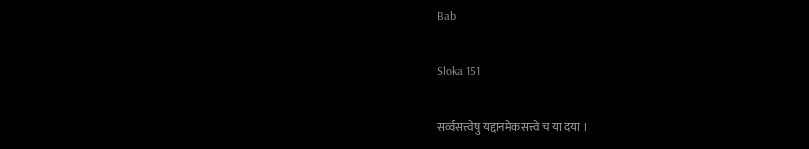Bab

Sloka 151

सर्व्वसत्त्वेषु यद्दानमेकसत्त्वे च या दया ।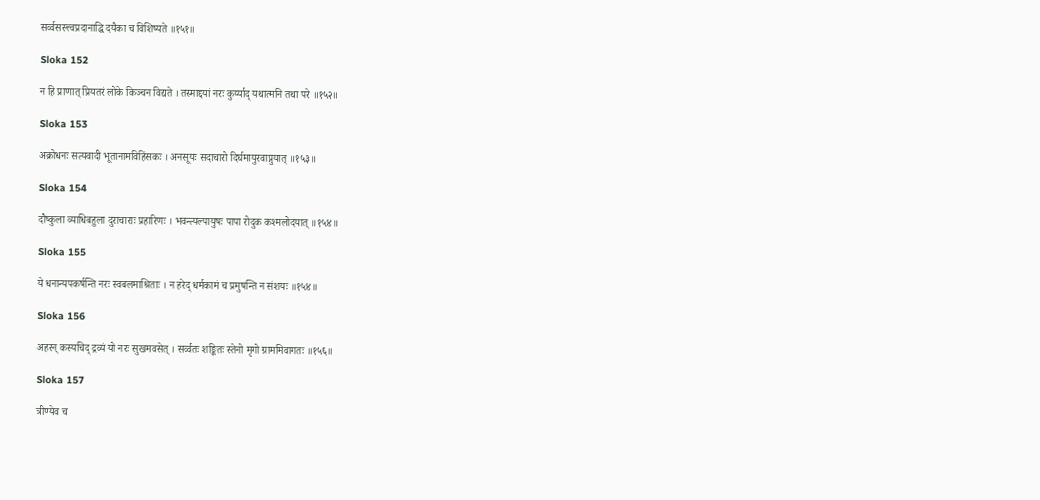सर्व्वसस्त्त्वप्रदानाद्धि दयैका च विशिष्यते ॥१५१॥

Sloka 152

न हि प्राणात् प्रियतरं लोके किञ्चन विद्यते । तस्माद्दयां नरः कुर्य्याद् यथात्मनि तथा परे ॥१५२॥

Sloka 153

अक्रोधनः सत्यवादी भूतानामविहिंसकः । अनसूयः सदाचारो दिर्घमायुरवाप्नुयात् ॥१५३॥

Sloka 154

दौष्कुला व्याधिबहुला दुराचाराः प्रहारिणः । भवन्त्यल्पायुषः पापा रोदुक कश्मलोदयात् ॥१५४॥

Sloka 155

ये धनान्यपकर्षन्ति नरः स्वबलमाश्रिताः । न हरेद् धर्मकामं च प्रमुषन्ति न संशयः ॥१५४॥

Sloka 156

अहरन् कस्यचिद् द्रव्यं यो नरः सुखमवसेत् । सर्व्वतः शङ्कितः स्तेनो मृगो ग्राममिवागतः ॥१५६॥

Sloka 157

त्रीण्येव च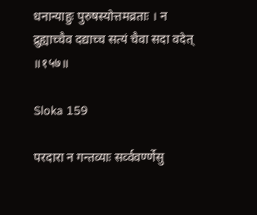धनान्याहुः पुरुषस्योत्तमव्रताः । न द्रुह्याच्चैव दद्याच्च सत्यं चैवा सदा वदेत् ॥१५७॥

Sloka 159

परदारा न गन्तव्याः सर्व्ववर्ण्णेसु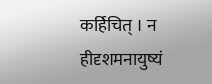कर्हिचित् । न हीदृशमनायुष्यं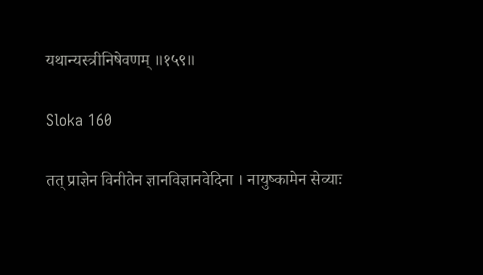यथान्यस्त्रीनिषेवणम् ॥१५९॥

Sloka 160

तत् प्राज्ञेन विनीतेन ज्ञानविज्ञानवेदिना । नायुष्कामेन सेव्याः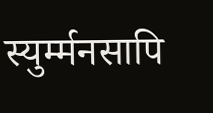स्युर्म्मनसापि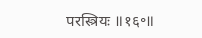परस्त्रियः ॥१६॰॥